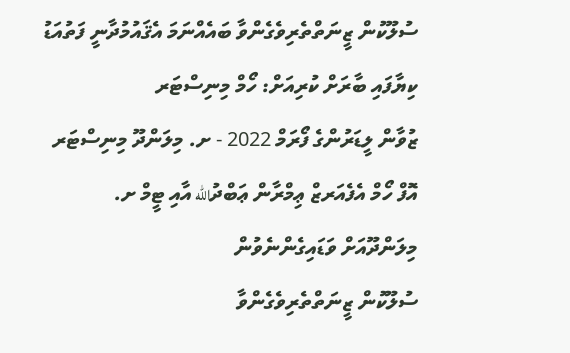ސުލޫކުން ޒީނަތްތެރިވެގެންވާ ބައެއްނަމަ އެޤައުމުދާނީ ފަތުއަޑު ކިޔާފައި ބާރަށް ކުރިއަށް: ހޯމް މިނިސްޓަރ
ޒުވާން ލީޑަރުންގެ ފޯރަމް 2022 - ށ. މިލަންދޫ މިނިސްޓަރ އޮފް ހޯމް އެފެއަރޒް ޢިމްރާން ޢަބްދުالله އާއި ޓީމް ށ. މިލަންދޫއަށް ވަޑައިގެންނެވުން
ސުލޫކުން ޒީނަތްތެރިވެގެންވާ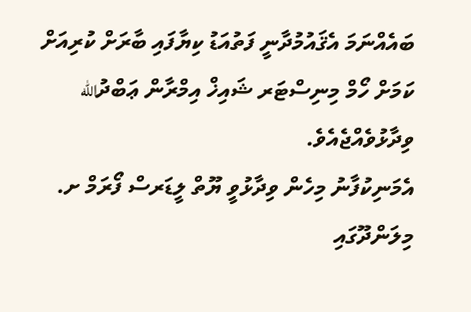ބައެއްނަމަ އެޤައުމުދާނީ ފަތުއަޑު ކިޔާފައި ބާރަށް ކުރިއަށް ކަމަށް ހޯމް މިނިސްޓަރ ޝައިޚް އިމްރާން ޢަބްދުالله ވިދާޅުވެއްޖެއެވެ.
އެމަނިކުފާނު މިހެން ވިދާޅުވީ ޔޫތް ލީޑަރސް ފޯރަމް ށ. މިލަންދޫގައި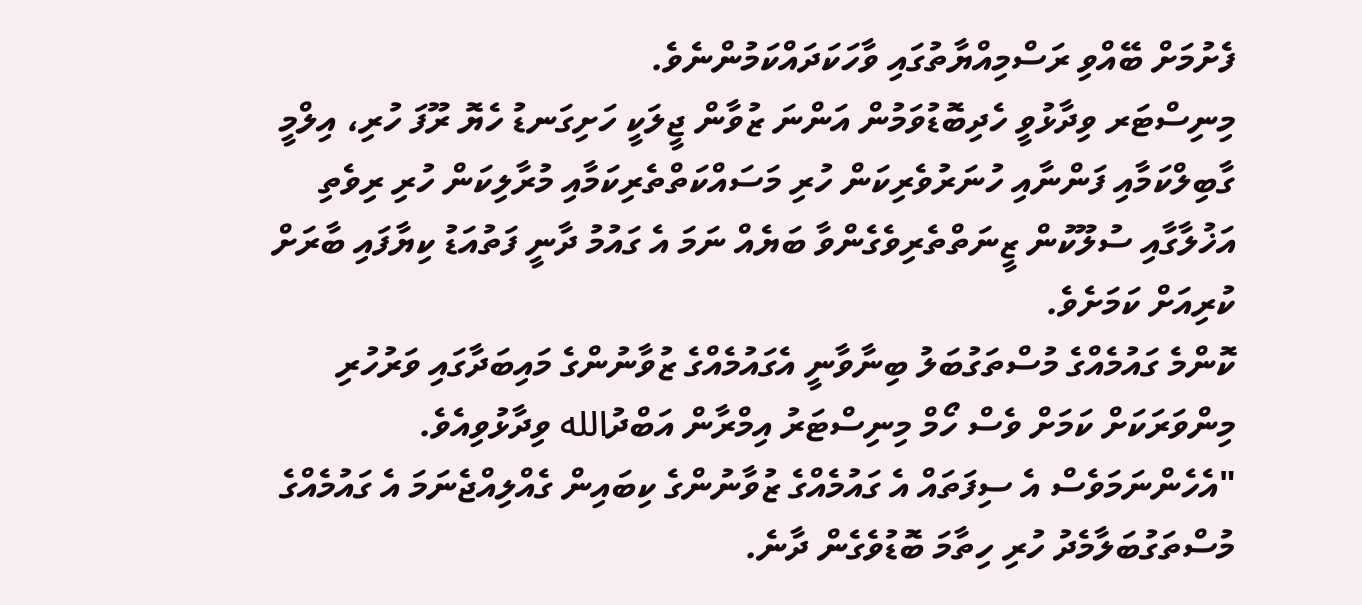ފެށުމަށް ބޭއްވި ރަސްމިއްޔާތުގައި ވާހަކަދައްކަމުންނެވެ.
މިނިސްޓަރ ވިދާޅުވީ ހެދިބޮޑުވަމުން އަންނަ ޒުވާން ޖީލަކީ ހަށިގަނޑު ހެޔޮ ރޫފަ ހުރި، އިލްމީ ގާބިލްކަމާއި ފަންނާއި ހުނަރުވެރިކަން ހުރި މަސައްކަތްތެރިކަމާއި މުރާލިކަން ހުރި ރިވެތި އަޚުލާގާއި ސުލޫކުން ޒީނަތްތެރިވެގެންވާ ބަޔެއް ނަމަ އެ ގައުމު ދާނީ ފަތުއަޑު ކިޔާފައި ބާރަށް ކުރިއަށް ކަމަށެވެ.
ކޮންމެ ގައުމެއްގެ މުސްތަގުބަލު ބިނާވާނީ އެގައުމެއްގެ ޒުވާނުންގެ މައިބަދާގައި ވަރުހުރި މިންވަރަކަށް ކަމަށް ވެސް ހޯމް މިނިސްޓަރު އިމްރާން އަބްދުالله ވިދާޅުވިއެވެ.
"އެހެންނަމަވެސް އެ ސިފަތައް އެ ގައުމެއްގެ ޒުވާނުންގެ ކިބައިން ގެއްލިއްޖެނަމަ އެ ގައުމެއްގެ މުސްތަގުބަލާމެދު ހުރި ހިތާމަ ބޮޑުވެގެން ދާނެ.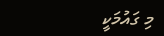މި ގައުމަކީ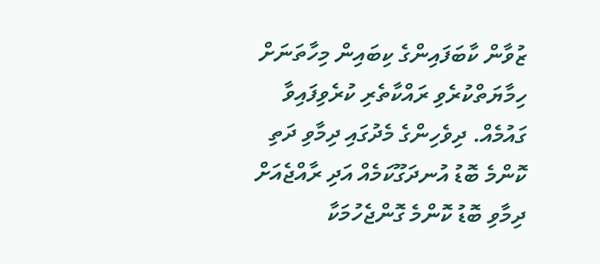ޒުވާން ކާބަފައިންގެ ކިބައިން މިހާތަނަށް ހިމާޔަތްކުރެވި ރައްކާތެރި ކުރެވިފައިވާ ގައުމެއް. ދިވެހިންގެ މެދުގައި ދިމާވި ދަތި ކޮންމެ ބޮޑު އުނދަގޫކަމެއް އަދި ރާއްޖެއަށް ދިމާވި ބޮޑު ކޮންމެ ގޮންޖެހުމަކާ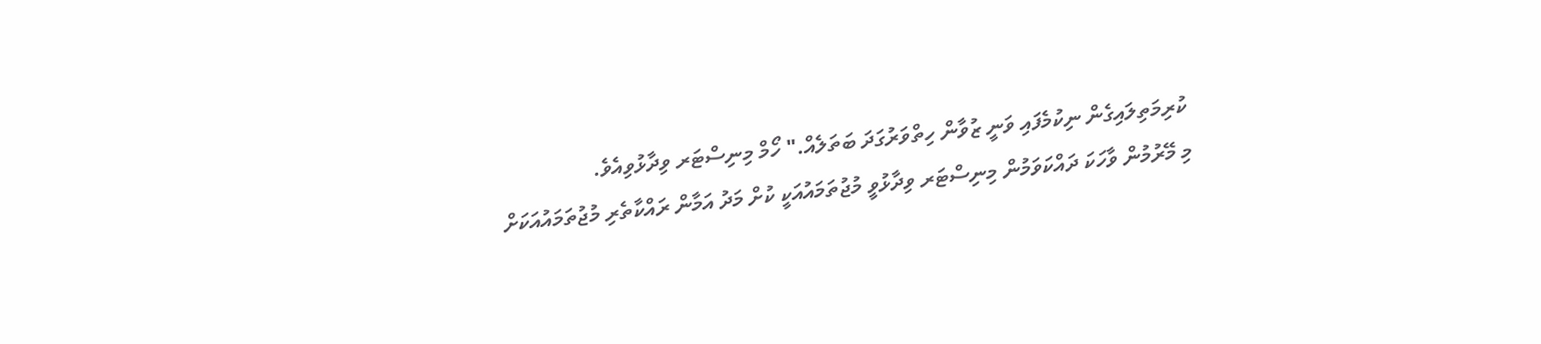ކުރިމަތިލައިގެން ނިކުމެފައި ވަނީ ޒުވާން ހިތްވަރުގަދަ ބަތަލެއް." ހޯމް މިނިސްޓަރ ވިދާޅުވިއެވެ.
މި މޭރުމުން ވާހަކަ ދައްކަވަމުން މިނިސްޓަރ ވިދާޅުވީ މުޖުތަމައުއަކީ ކުށް މަދު އަމާން ރައްކާތެރި މުޖުތަމައުއަކަށް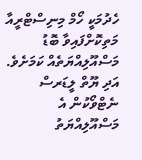ހެދުމަކީ ހޯމް މިނިސްޓްރީއާ މަތިކޮށްފައިވާ ބޮޑު މަސްއޫލިއްޔަތެއް ކަމަށެވެ. އަދި ޔޫތް ލީޑަރސް ނެޓްވޯކުން އެ މަސްއޫލިއްޔަތު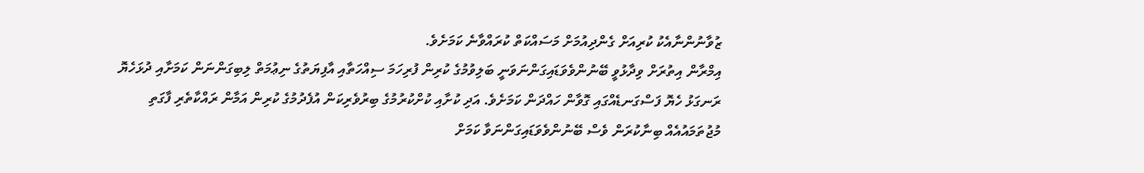ޒުވާނުންނާއެކު ކުރިއަށް ގެންދިއުމަށް މަސައްކަތް ކުރައްވާނެ ކަމަށެވެ.
އިމްރާން އިތުރަށް ވިދާޅުވީ ބޭނުންވެވަޑައިގަންނަވަނީ ބަލިވުމުގެ ކުރިން ފުރިހަމަ ސިއްހަތާއި އާފިޔަތުގެ ނިޢުމަތް ލިބިގަންނަން ކަމަށާއި ދުޅަހެޔޮ ރަނގަޅު ހެޔޮ ފަސްގަނޑެއްގައި ގޮވާން ހައްދަން ކަމަށެވެ. އަދި ކުށާއި ކުށްކުރުމުގެ ބިރުވެރިކަން އުފެދުމުގެ ކުރިން އަމާން ރައްކާތެރި ފާގަތި މުޖުތަމައުއެއް ބިނާކުރަން ވެސް ބޭނުންވެވަޑައިގަންނަވާ ކަމަށް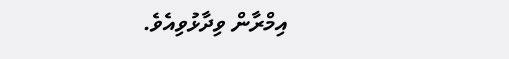އިމްރާން ވިދާޅުވިއެވެ.